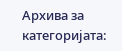Архива за категоријата: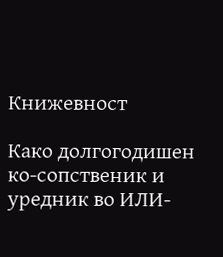Книжевност

Како долгогодишен ко-сопственик и уредник во ИЛИ-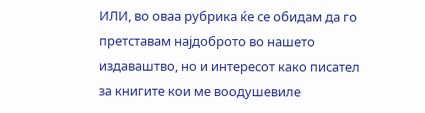ИЛИ, во оваа рубрика ќе се обидам да го претставам најдоброто во нашето издаваштво, но и интересот како писател за книгите кои ме воодушевиле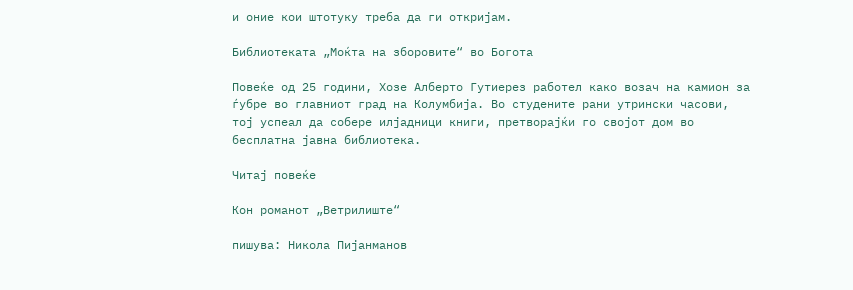и оние кои штотуку треба да ги откријам.

Библиотеката „Моќта на зборовите“ во Богота

Повеќе од 25 години, Хозе Алберто Гутиерез работел како возач на камион за ѓубре во главниот град на Колумбија. Во студените рани утрински часови, тој успеал да собере илјадници книги, претворајќи го својот дом во бесплатна јавна библиотека.

Читај повеќе

Кон романот „Ветрилиште“

пишува: Никола Пијанманов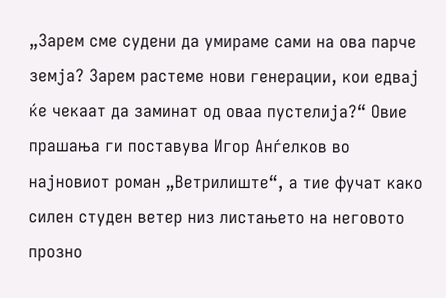„Зарем сме судени да умираме сами на ова парче земја? Зарем растеме нови генерации, кои едвај ќе чекаат да заминат од оваа пустелија?“ Овие прашања ги поставува Игор Анѓелков во најновиот роман „Ветрилиште“, а тие фучат како силен студен ветер низ листањето на неговото прозно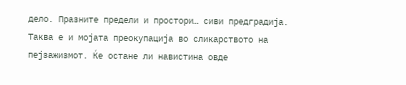дело. Празните предели и простори… сиви предградија. Таква е и мојата преокупација во сликарството на пејзажизмот. Ќе остане ли навистина овде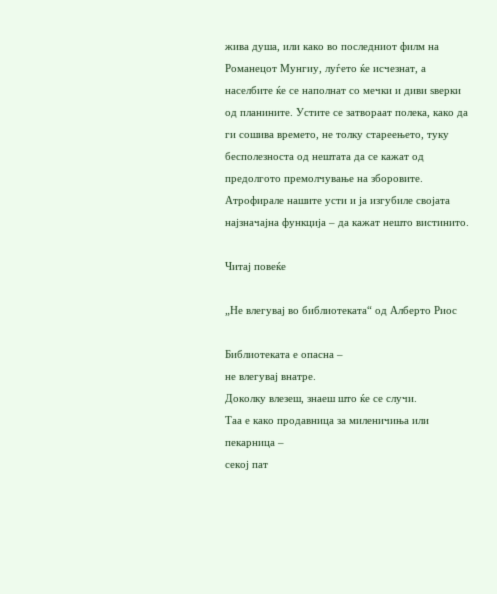жива душа, или како во последниот филм на Романецот Мунгиу, луѓето ќе исчезнат, а населбите ќе се наполнат со мечки и диви ѕверки од планините. Устите се затвораат полека, како да ги сошива времето, не толку стареењето, туку бесполезноста од нештата да се кажат од предолгото премолчување на зборовите. Атрофирале нашите усти и ја изгубиле својата најзначајна функција – да кажат нешто вистинито.

Читај повеќе

„Не влегувај во библиотеката“ од Алберто Риос

Библиотеката е опасна –
не влегувај внатре.
Доколку влезеш, знаеш што ќе се случи.
Таа е како продавница за миленичиња или пекарница –
секој пат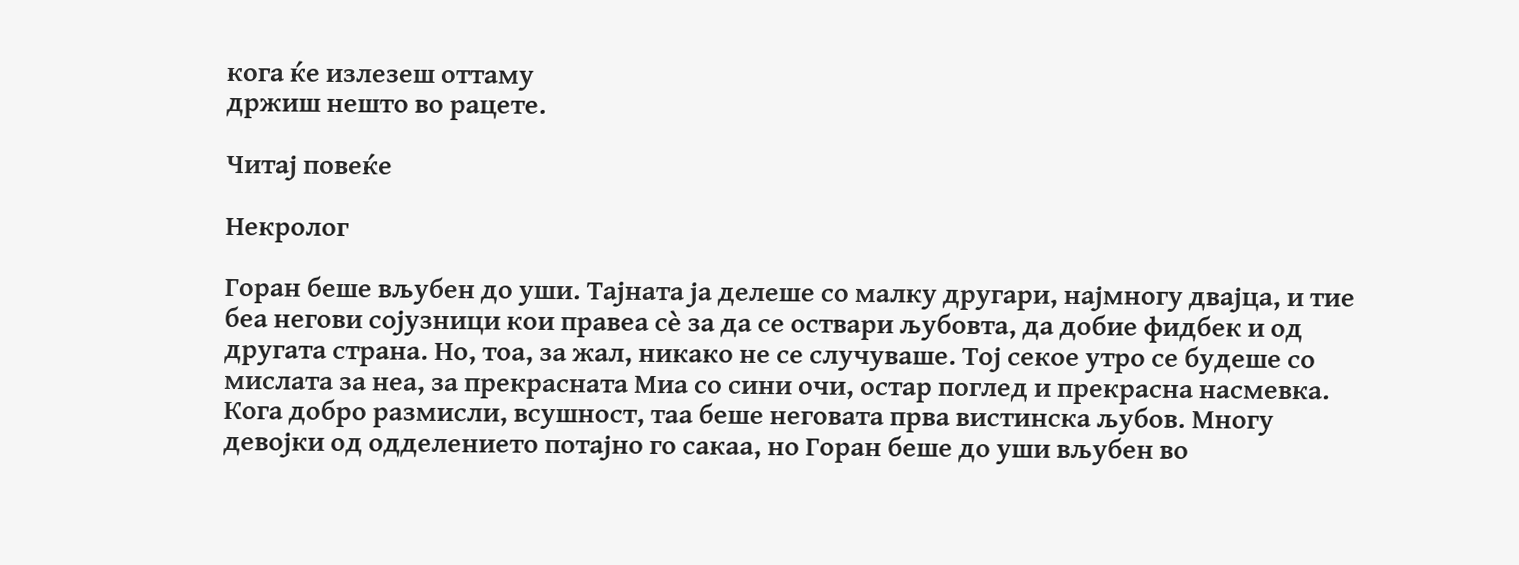кога ќе излезеш оттаму
држиш нешто во рацете.

Читај повеќе

Некролог

Горан беше вљубен до уши. Тајната ја делеше со малку другари, најмногу двајца, и тие беа негови сојузници кои правеа сè за да се оствари љубовта, да добие фидбек и од другата страна. Но, тоа, за жал, никако не се случуваше. Тој секое утро се будеше со мислата за неа, за прекрасната Миа со сини очи, остар поглед и прекрасна насмевка. Кога добро размисли, всушност, таа беше неговата прва вистинска љубов. Многу девојки од одделението потајно го сакаа, но Горан беше до уши вљубен во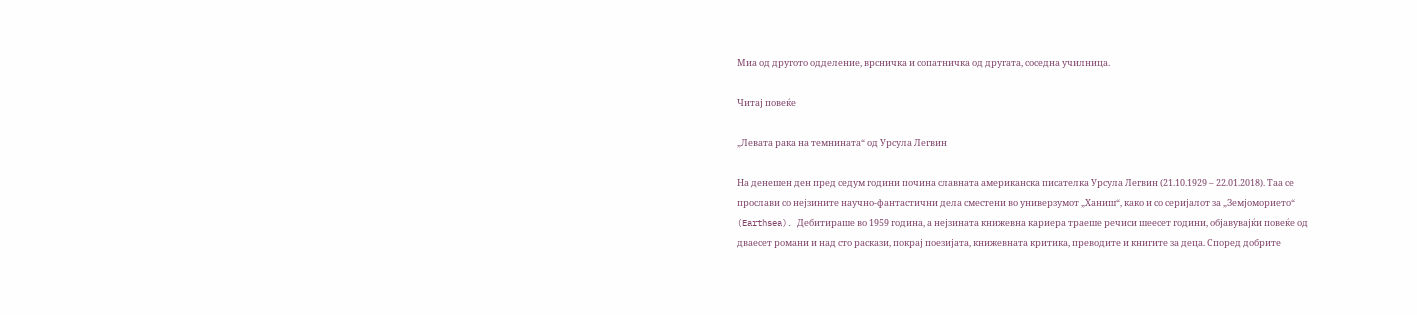Миа од другото одделение, врсничка и сопатничка од другата, соседна училница.

Читај повеќе

„Левата рака на темнината“ од Урсула Легвин

На денешен ден пред седум години почина славната американска писателка Урсула Легвин (21.10.1929 – 22.01.2018). Таа се прослави со нејзините научно-фантастични дела сместени во универзумот „Ханиш“, како и со серијалот за „Земјоморието“ (Earthsea). Дебитираше во 1959 година, а нејзината книжевна кариера траеше речиси шеесет години, објавувајќи повеќе од дваесет романи и над сто раскази, покрај поезијата, книжевната критика, преводите и книгите за деца. Според добрите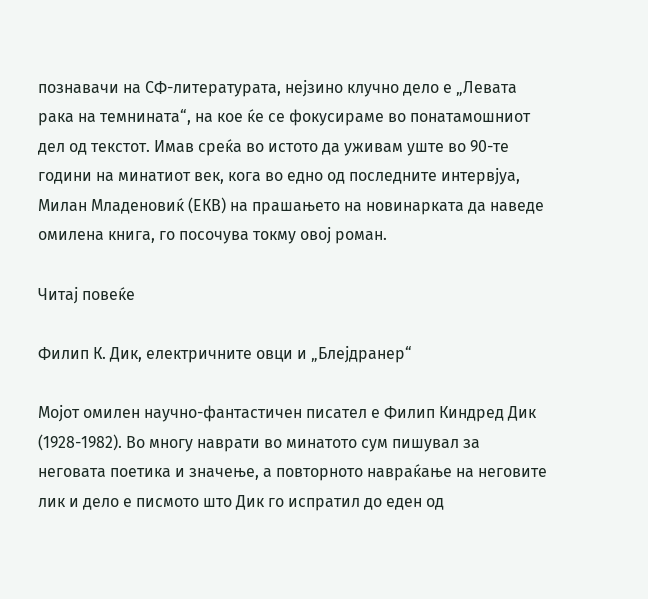познавачи на СФ-литературата, нејзино клучно дело е „Левата рака на темнината“, на кое ќе се фокусираме во понатамошниот дел од текстот. Имав среќа во истото да уживам уште во 90-те години на минатиот век, кога во едно од последните интервјуа, Милан Младеновиќ (ЕКВ) на прашањето на новинарката да наведе омилена книга, го посочува токму овој роман.

Читај повеќе

Филип К. Дик, електричните овци и „Блејдранер“

Мојот омилен научно-фантастичен писател е Филип Киндред Дик (1928-1982). Во многу наврати во минатото сум пишувал за неговата поетика и значење, а повторното навраќање на неговите лик и дело е писмото што Дик го испратил до еден од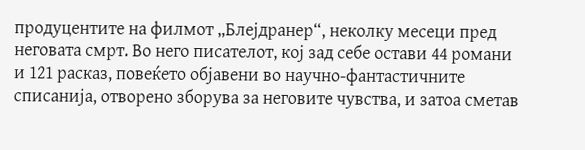продуцентите на филмот „Блејдранер“, неколку месеци пред неговата смрт. Во него писателот, кој зад себе остави 44 романи и 121 расказ, повеќето објавени во научно-фантастичните списанија, отворено зборува за неговите чувства, и затоа сметав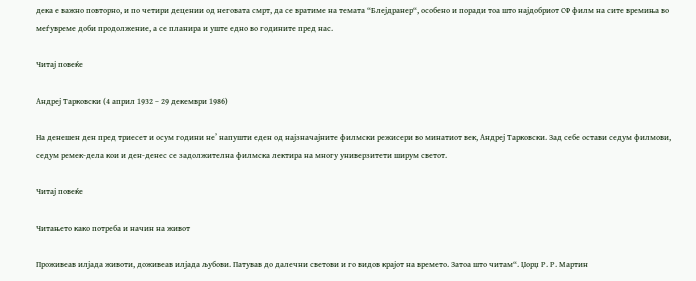дека е важно повторно, и по четири децении од неговата смрт, да се вратиме на темата “Блејдранер“, особено и поради тоа што најдобриот СФ филм на сите времиња во меѓувреме доби продолжение, а се планира и уште едно во годините пред нас.

Читај повеќе

Андреј Тарковски (4 април 1932 – 29 декември 1986)

На денешен ден пред триесет и осум години не’ напушти еден од најзначајните филмски режисери во минатиот век, Андреј Тарковски. Зад себе остави седум филмови, седум ремек-дела кои и ден-денес се задолжителна филмска лектира на многу универзитети ширум светот.

Читај повеќе

Читањето како потреба и начин на живот

Проживеав илјада животи, доживеав илјада љубови. Патував до далечни светови и го видов крајот на времето. Затоа што читам“. Џорџ Р. Р. Мартин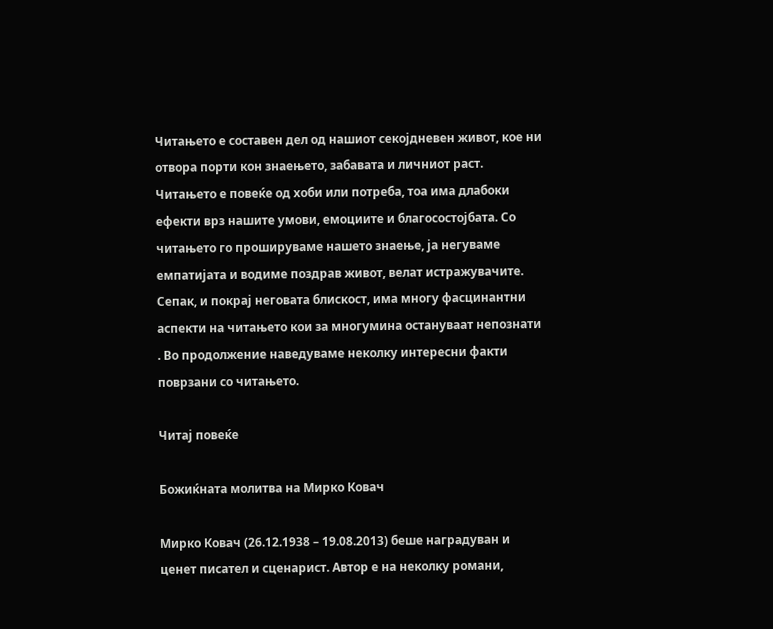Читањето е составен дел од нашиот секојдневен живот, кое ни отвора порти кон знаењето, забавата и личниот раст. Читањето е повеќе од хоби или потреба, тоа има длабоки ефекти врз нашите умови, емоциите и благосостојбата. Со читањето го прошируваме нашето знаење, ја негуваме емпатијата и водиме поздрав живот, велат истражувачите. Сепак, и покрај неговата блискост, има многу фасцинантни аспекти на читањето кои за многумина остануваат непознати . Во продолжение наведуваме неколку интересни факти поврзани со читањето.

Читај повеќе

Божиќната молитва на Мирко Ковач

Мирко Ковач (26.12.1938 – 19.08.2013) беше наградуван и ценет писател и сценарист. Автор е на неколку романи,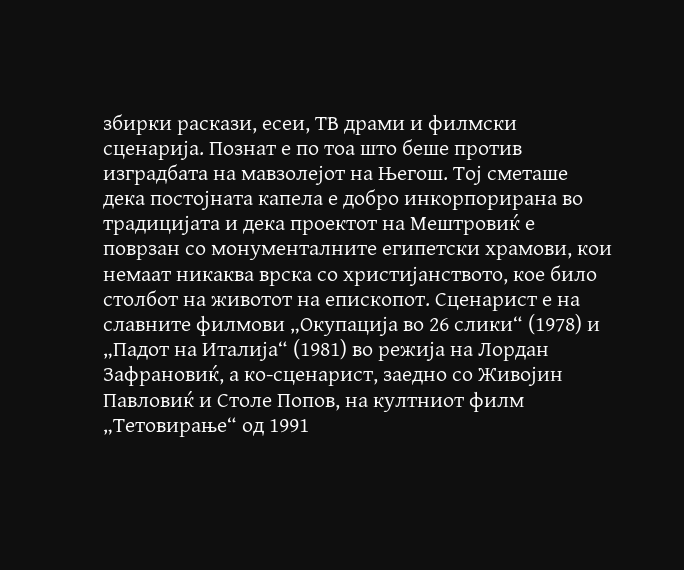збирки раскази, есеи, ТВ драми и филмски сценарија. Познат е по тоа што беше против изградбата на мавзолејот на Његош. Тој сметаше дека постојната капела е добро инкорпорирана во традицијата и дека проектот на Мештровиќ е поврзан со монументалните египетски храмови, кои немаат никаква врска со христијанството, кое било столбот на животот на епископот. Сценарист е на славните филмови „Окупација во 26 слики“ (1978) и „Падот на Италија“ (1981) во режија на Лордан Зафрановиќ, а ко-сценарист, заедно со Живојин Павловиќ и Столе Попов, на култниот филм „Тетовирање“ од 1991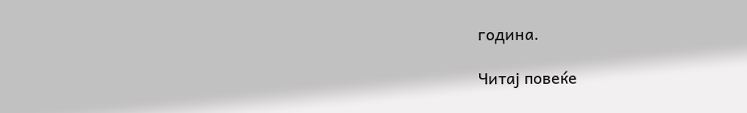година.

Читај повеќе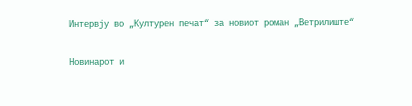Интервју во „Културен печат“ за новиот роман „Ветрилиште“

Новинарот и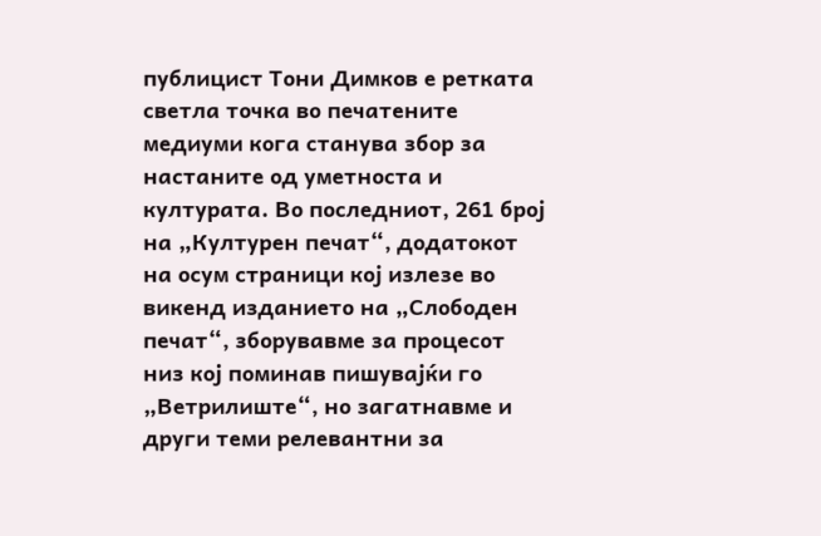публицист Тони Димков е ретката светла точка во печатените медиуми кога станува збор за настаните од уметноста и културата. Во последниот, 261 број на „Културен печат“, додатокот на осум страници кој излезе во викенд изданието на „Слободен печат“, зборувавме за процесот низ кој поминав пишувајќи го „Ветрилиште“, но загатнавме и други теми релевантни за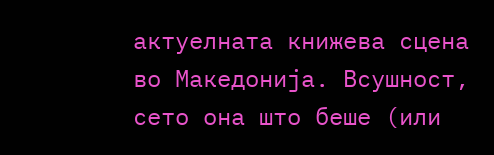актуелната книжева сцена во Македонија. Всушност, сето она што беше (или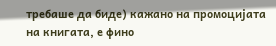требаше да биде) кажано на промоцијата на книгата, е фино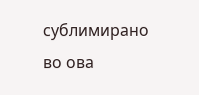сублимирано во ова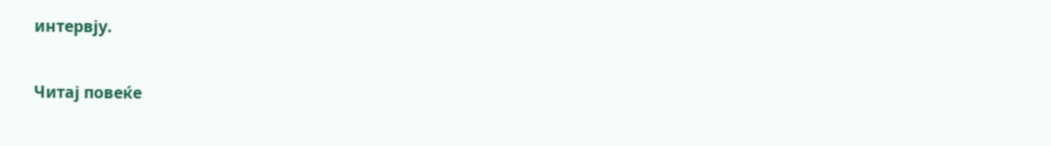интервју.

Читај повеќе